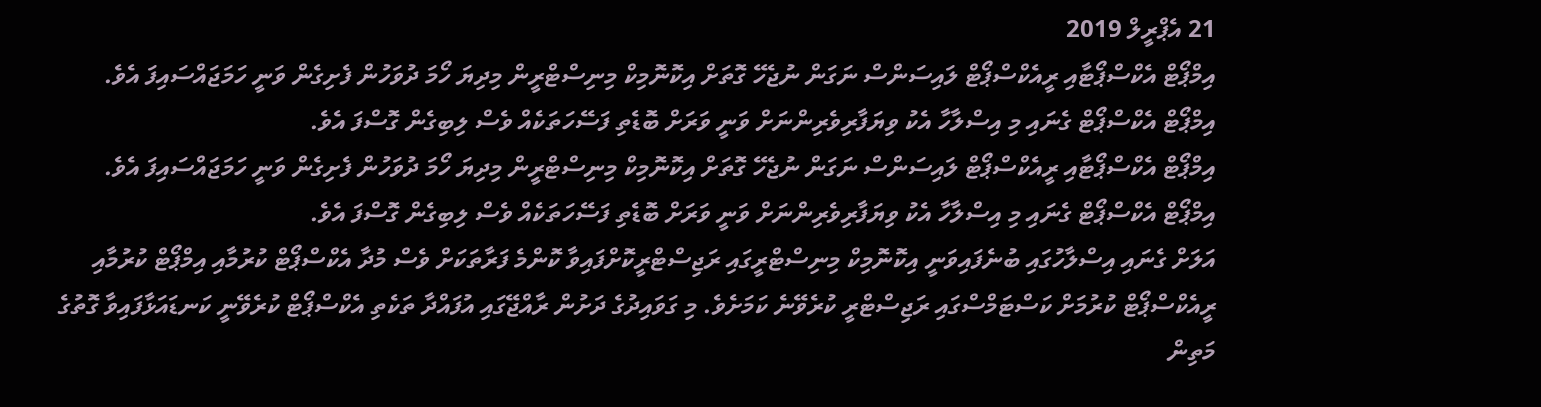21 އެޕްރީލް 2019
އިމްޕޯޓް އެކްސްޕޯޓާއި ރީއެކްސްޕޯޓް ލައިސަންސް ނަގަން ނުޖެހޭ ގޮތަށް އިކޮނޮމިކް މިނިސްޓްރީން މިދިޔަ ހޯމަ ދުވަހުން ފެށިގެން ވަނީ ހަމަޖައްސައިފަ އެވެ. އިމްޕޯޓް އެކްސްޕޯޓް ގެނައި މި އިސްލާހާ އެކު ވިޔަފާރިވެރިންނަށް ވަނީ ވަރަށް ބޮޑެތި ފަސޭހަތަކެއް ވެސް ލިބިގެން ގޮސްފަ އެވެ.
އިމްޕޯޓް އެކްސްޕޯޓާއި ރީއެކްސްޕޯޓް ލައިސަންސް ނަގަން ނުޖެހޭ ގޮތަށް އިކޮނޮމިކް މިނިސްޓްރީން މިދިޔަ ހޯމަ ދުވަހުން ފެށިގެން ވަނީ ހަމަޖައްސައިފަ އެވެ. އިމްޕޯޓް އެކްސްޕޯޓް ގެނައި މި އިސްލާހާ އެކު ވިޔަފާރިވެރިންނަށް ވަނީ ވަރަށް ބޮޑެތި ފަސޭހަތަކެއް ވެސް ލިބިގެން ގޮސްފަ އެވެ.
އަލަށް ގެނައި އިސްލާހުގައި ބުނެފައިވަނީ އިކޮނޮމިކް މިނިސްޓްރީގައި ރަޖިސްޓްރީކޮށްފައިވާ ކޮންމެ ފަރާތަކަށް ވެސް މުދާ އެކްސްޕޯޓް ކުރުމާއި އިމްޕޯޓް ކުރުމާއި ރީއެކްސްޕޯޓް ކުރުމަށް ކަސްޓަމްސްގައި ރަޖިސްޓްރީ ކުރެވޭނެ ކަމަށެވެ. މި ގަވައިދުގެ ދަށުން ރާއްޖޭގައި އުފައްދާ ތަކެތި އެކްސްޕޯޓް ކުރެވޭނީ ކަނޑައަޅާފައިވާ ގޮތުގެ މަތިން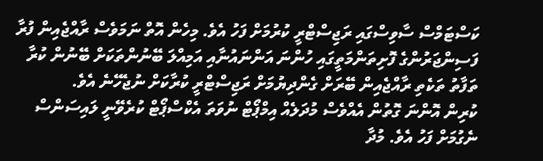ކަސްޓަމްސް ސާވިސްގައި ރަޖިސްޓްރީ ކުރުމަށް ފަހު އެވެ. މިހެން އޮތް ނަމަވެސް ރާއްޖެއިން ފުރާ ފަސިންޖަރުންގެ ފޮށިތަންމަތީގައި ހުންނަ އަންނައުނާއި އަމިއްލަ ބޭނުންތަކަށް ބޭނުން ކުރާ ތަފާތު ތަކެތި ރާއްޖެއިން ބޭރަށް ގެންދިޔުމަށް ރަޖިސްޓްރީ ކުރާކަށް ނުޖެހޭނެ އެވެ.
ކުރިން އޮންނަ ގޮތުން އެއްވެސް މުދަލެއް އިމްޕޯޓް ނުވަތަ އެކްސްޕޯޓް ކުރެވޭނީ ލައިސަންސް ނެގުމަށް ފަހު އެވެ. މުދާ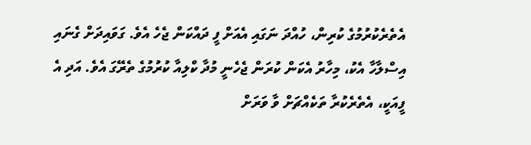އެތެރެކުރުމުގެ ކުރިން، ހުއްދަ ނަގައި އެއަށް ފީ ދައްކަން ޖެހެ އެވެ. ގަވައިދަށް ގެނައި އިސްލާހާ އެކު، މިހާރު އެކަން ކުރަން ޖެހެނީ މުދާ ކްލިއާ ކުރުމުގެ ތެރޭގަ އެވެ. އަދި އެ ފީއަކީ، އެތެރެކުރާ ތަކެއްޗަށް ވާ ވަރަށް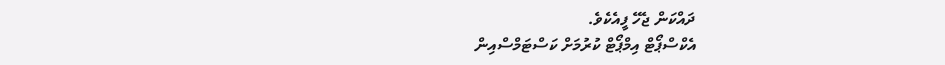ދައްކަން ޖެހޭ ފީއެކެވެ.
އެކްސްޕޯޓް އިމްޕޯޓް ކުރުމަށް ކަސްޓަމްސްއިން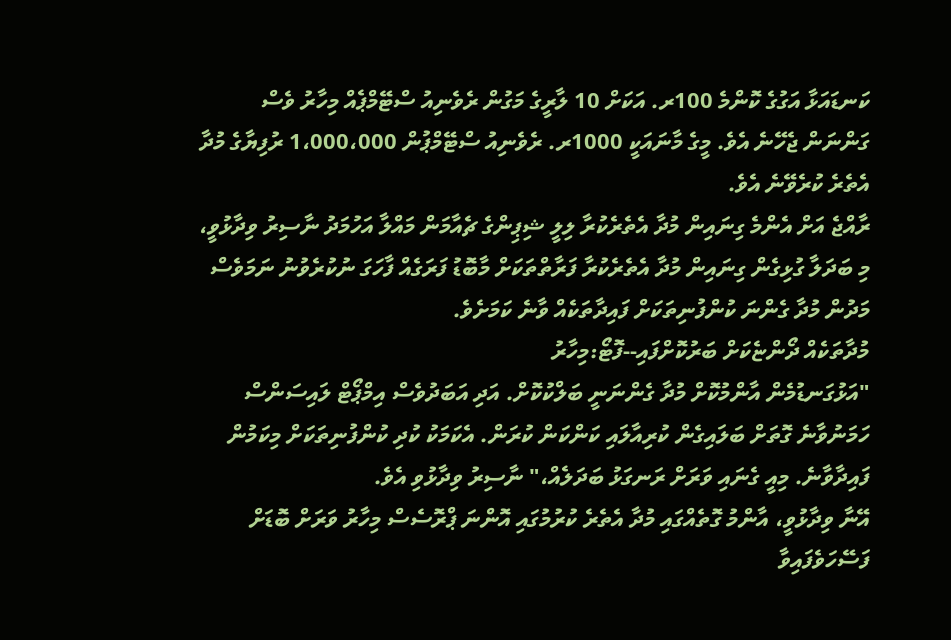ކަނޑައަޅާ އަގުގެ ކޮންމެ 100ރ. އަކަށް 10 ލާރީގެ މަގުން ރެވެނިއު ސްޓޭމްޕެއް މިހާރު ވެސް ގަންނަން ޖެހޭނެ އެވެ. މީގެ މާނައަކީ 1000ރ. ރެވެނިއު ސްޓޭމްޕުން 1،000،000 ރުފިޔާގެ މުދާ އެތެރެ ކުރެވޭނެ އެވެ.
ރާއްޖެ އަށް އެންމެ ގިނައިން މުދާ އެތެރެކުރާ ލިލީ ޝިޕިންގެ ޗެއާމަން މައްލާ އަހުމަދު ނާސިރު ވިދާޅުވީ، މި ބަދަލާ ގުޅިގެން ގިނައިން މުދާ އެތެރެކުރާ ފަރާތްތަކަށް މާބޮޑު ފަރަގެއް ފާހަގަ ނުކުރެވުނު ނަމަވެސް މަދުން މުދާ ގެންނަ ކުންފުނިތަކަށް ފައިދާތަކެއް ވާނެ ކަމަށެވެ.
މުދާތަކެއް ދޯންޏެކަށް ބަރުކޮށްފައި--ފޮޓޯ:މިހާރު
"އަޅުގަނޑުމެން އާންމުކޮށް މުދާ ގެންނަނީ ބަލްކުކޮށް. އަދި އަބަދުވެސް އިމްޕޯޓް ލައިސަންސް ހަމަނުވާނެ ގޮތަށް ބަލައިގެން ކުރިއާލައި ކަންކަން ކުރަން. އެކަމަކު ކުދި ކުންފުނިތަކަށް މިކަމުން ފައިދާވާނެ. މިއީ ގެނައި ވަރަށް ރަނގަޅު ބަދަލެއް،" ނާސިރު ވިދާޅުވި އެވެ.
އޭނާ ވިދާޅުވީ، އާންމު ގޮތެއްގައި މުދާ އެތެރެ ކުރުމުގައި އޮންނަ ޕްރޮސެސް މިހާރު ވަރަށް ބޮޑަށް ފަސޭހަވެފައިވާ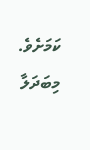ކަމަށެވެ. މިބަދަލާ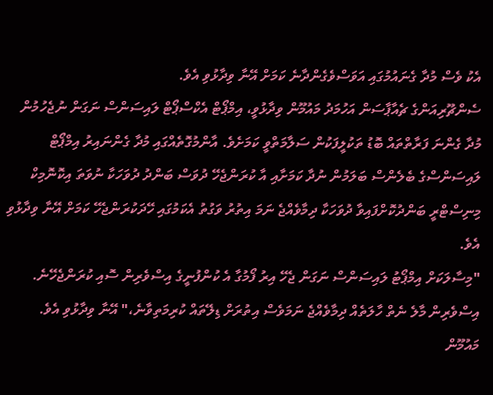އެކު ވެސް މުދާ ގެނައުމުގައި އަވަސްވެގެންދާނެ ކަމަށް އޭނާ ވިދާޅުވި އެވެ.
ސެންޗޫރިއަންގެ ޗެއާޕާސަން އަހުމަދު މައުމޫން ވިދާޅުވީ، އިމްޕޯޓް އެކްސްޕޯޓް ލައިސަންސް ނަގަން ނުޖެހުމުން މުދާ ގެންނަ ފަރާތްތައް ބޮޑު ތަކުލީފަކުން ސަލާމަތްވީ ކަމަށެވެ. އާންމުގޮތެއްގައި މުދާ ގެންނައިރު އިމްޕޯޓް ލައިސަންސްގެ ބެލެންސް ބަލަމުން ނުދާ ކަމަށާއި އާ ކުރަންޖެހޭ ދުވަސް ބަންދު ދުވަހަކާ ނުވަތަ އިކޮނޮމިކް މިނިސްޓްރީ ބަންދުކޮށްފައިވާ ދުވަހަކާ ދިމާވެއްޖެ ނަމަ އިތުރު ވަގުތު އެކަމުގައި ހޭދަކުރަންޖެހޭ ކަމަށް އޭނާ ވިދާޅުވި އެވެ.
"މިސާލަކަށް އިމްޕޯޓު ލައިސަންސް ނަގަން ޖެހޭ އިރު ފޯމުގާ އެ ކުންފުނީގެ އިސްވެރިން ސޮއި ކުރަންޖެހޭނެ. އިސްވެރިން މާލެ ނެތް ހާލަތެއް ދިމާވެއްޖެ ނަމަވެސް އިތުރަށް ޑިލޭތައް ކުރިމަތިވާނެ،" އޭނާ ވިދާޅުވި އެވެ.
މައުމޫން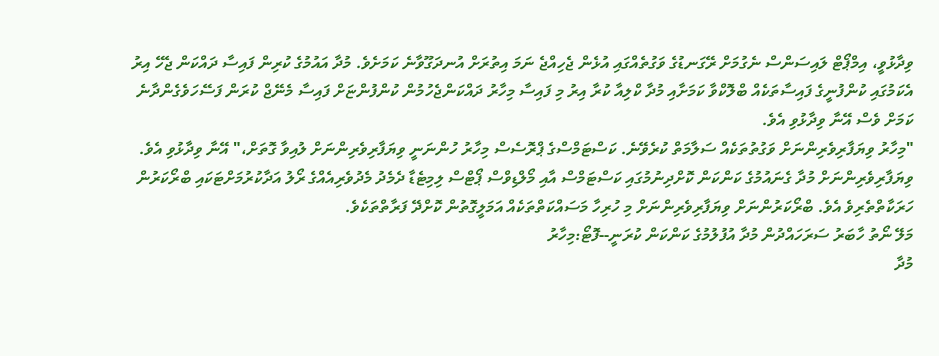ވިދާޅުވީ، އިމްޕޯޓް ލައިސަންސް ނެގުމަށް ރޭގަނޑުގެ ވަގުތެއްގައި އުޅެން ޖެހިއްޖެ ނަމަ އިތުރަށް އުނދަގޫވާނެ ކަމަށެވެ. މުދާ އައުމުގެ ކުރިން ފައިސާ ދައްކަން ޖެހޭ އިރު އެކަމުގައި ކުންފުނީގެ ފައިސާތަކެއް ބްލޮކްވާ ކަމަށާއި މުދާ ކްލިއާ ކުރާ އިރު މި ފައިސާ މިހާރު ދައްކަންޖެހުމުން ކުންފުންޏަށް ފައިސާ މެނޭޖް ކުރަން ފަސޭހަވެގެންދާނެ ކަމަށް ވެސް އޭނާ ވިދާޅުވި އެވެ.
"މިހާރު ވިޔަފާރިވެރިންނަށް ވަގުތުތަކެއް ސަލާމަތް ކުރެވޭނެ. ކަސްޓަމްސްގެ ޕްރޮސެސް މިހާރު ހުންނަނީ ވިޔަފާރިވެރިންނަށް ލުއިވާ ގޮތަށް،" އޭނާ ވިދާޅުވި އެވެ.
ވިޔަފާރިވެރިންނަށް މުދާ ގެނައުމުގެ ކަންކަން ކޮށްދިނުމުގައި ކަސްޓަމްސް އާއި މޯލްޑިވްސް ޕޯޓްސް ލިމިޓެޑާ ދެމެދު މެދުވެރިއެއްގެ ރޯލު އަދާކުރުމަށްޓަކައި ބްރޯކަރުން ހަރަކާތްތެރިވެ އެވެ. ބްރޯކަރުންނަށް ވިޔަފާރިވެރިންނަށް މި ހުރިހާ މަސައްކަތްތަކެއް އަމަލީގޮތުން ކޮށްދޭ ފަރާތްތަކެވެ.
މަލޭ ނޯތު ހާބަރު ސަރަހައްދުން މުދާ އުފުލުމުގެ ކަންކަން ކުރަނީ--ފޮޓޯ:މިހާރު
މުދާ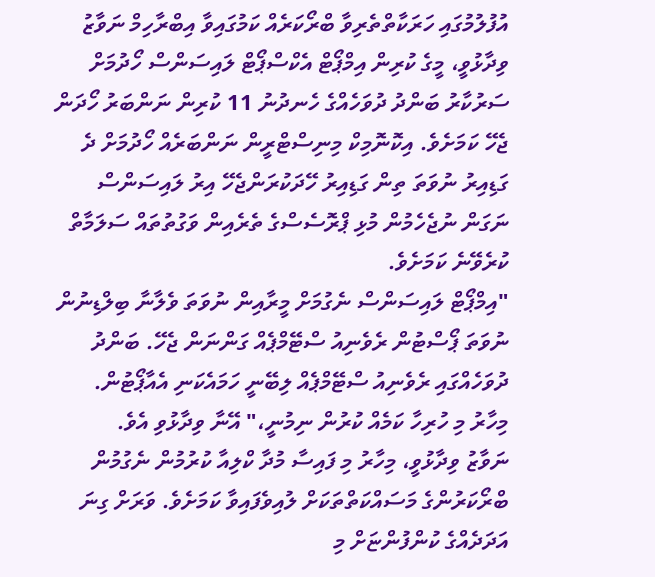އުފުލުމުގައި ހަރަކާތްތެރިވާ ބްރޯކަރެއް ކަމުގައިވާ އިބްރާހިމް ނަވާޒު ވިދާޅުވީ، މީގެ ކުރިން އިމްޕޯޓް އެކްސްޕޯޓް ލައިސަންސް ހޯދުމަށް ސަރުކާރު ބަންދު ދުވަހެއްގެ ހެނދުނު 11 ކުރިން ނަންބަރު ހޯދަން ޖެހޭ ކަމަށެވެ. އިކޮނޮމިކް މިނިސްޓްރީން ނަންބަރެއް ހޯދުމަށް ދެ ގަޑިއިރު ނުވަތަ ތިން ގަޑިއިރު ހޭދަކުރަންޖެހޭ އިރު ލައިސަންސް ނަގަން ނުޖެހެމުން މުޅި ޕްރޮސެސްގެ ތެރެއިން ވަގުތުތައް ސަލަމާތް ކުރެވޭނެ ކަމަށެވެ.
"އިމްޕޯޓް ލައިސަންސް ނެގުމަށް މީރާއިން ނުވަތަ ވެލާނާ ބިލްޑިނުން ނުވަތަ ޕޯސްޓުން ރެވެނިއު ސްޓޭމްޕެއް ގަންނަން ޖެހޭ. ބަންދު ދުވަހެއްގައި ރެވެނިއު ސްޓޭމްޕެއް ލިބޭނީ ހަމައެކަނި އެއާޕޯޓުން. މިހާރު މި ހުރިހާ ކަމެއް ކުރުން ނިމުނީ،" އޭނާ ވިދާޅުވި އެވެ.
ނަވާޒު ވިދާޅުވީ، މިހާރު މި ފައިސާ މުދާ ކްލިއާ ކުރުމުން ނެގުމުން ބްރޯކަރުންގެ މަސައްކަތްތަކަށް ލުއިވެފައިވާ ކަމަށެވެ. ވަރަށް ގިނަ އަދަދެއްގެ ކުންފުންޏަށް މި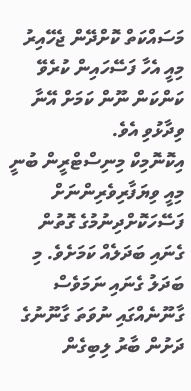މަސައްކަތް ކޮށްދޭން ޖެހޭއިރު މިއީ އެހާ ފަސޭހައިން ކުރެވޭ ކަންކަން ނޫން ކަމަށް އޭނާ ވިދާޅުވި އެވެ.
އިކޮނޮމިކް މިނިސްޓްރީން ބުނީ މިއީ ވިޔަފާރިވެރިންނަށް ފަސޭހަކޮށްދިނުމުގެ ގޮތުން ގެނައި ބަދަލެއް ކަމަށެވެ. މި ބަދަލު ގެނައި ނަމަވެސް ގާނޫނެއްގައި ނުވަތަ ގާނޫނުގެ ދަށުން ބާރު ލިބިގެން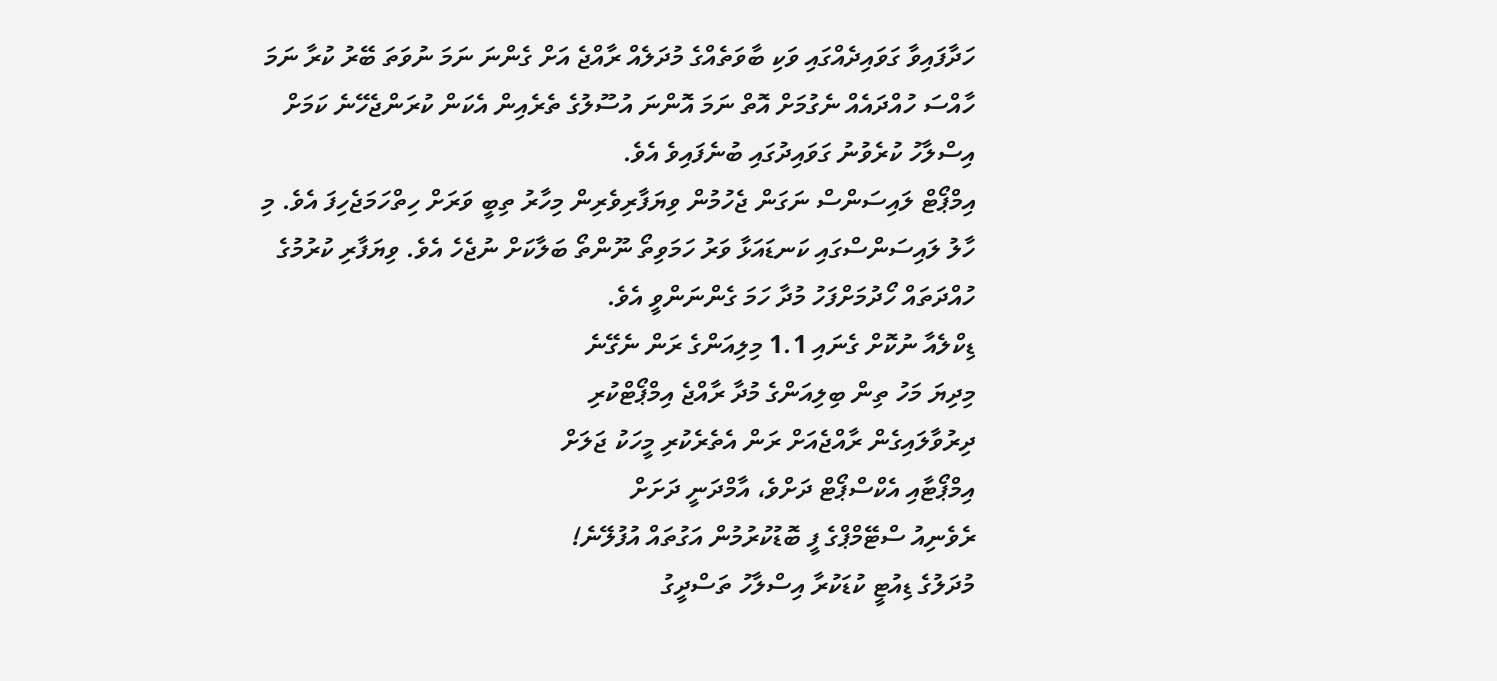ހަދާފައިވާ ގަވައިދެއްގައި ވަކި ބާވަތެއްގެ މުދަލެއް ރާއްޖެ އަށް ގެންނަ ނަމަ ނުވަތަ ބޭރު ކުރާ ނަމަ ހާއްސަ ހުއްދައެއް ނެގުމަށް އޮތް ނަމަ އޮންނަ އުސޫލުގެ ތެރެއިން އެކަން ކުރަންޖެހޭނެ ކަމަށް އިސްލާހު ކުރެވުނު ގަވައިދުގައި ބުނެފައިވެ އެވެ.
އިމްޕޯޓް ލައިސަންސް ނަގަން ޖެހުމުން ވިޔަފާރިވެރިން މިހާރު ތިބީ ވަރަށް ހިތްހަމަޖެހިފަ އެވެ. މި ހާލު ލައިސަންސްގައި ކަނޑައަޅާ ވަރު ހަމަވިތޯ ނޫންތޯ ބަލާކަށް ނުޖެހެ އެވެ. ވިޔަފާރި ކުރުމުގެ ހުއްދަތައް ހޯދުމަށްފަހު މުދާ ހަމަ ގެންނަންވީ އެވެ.
ޑިކްލެއާ ނުކޮށް ގެނައި 1.1 މިލިއަންގެ ރަން ނެގޭނެ
މިދިޔަ މަހު ތިން ބިލިއަންގެ މުދާ ރާއްޖެ އިމްޕޯޓްކުރި
ދިރުވާލައިގެން ރާއްޖެއަށް ރަން އެތެރެކުރި މީހަކު ޖަލަށް
އިމްޕޯޓާއި އެކްސްޕޯޓް ދަށްވެ، އާމްދަނީ ދަށަށް
ރެވެނިއު ސްޓޭމްޕްގެ ފީ ބޮޑުކުރުމުން އަގުތައް އުފުލޭނެ!
މުދަލުގެ ޑިއުޓީ ކުޑަކުރާ އިސްލާހު ތަސްދީގު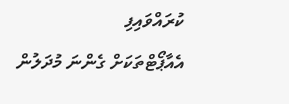ކުރައްވައިފި
އެއާޕޯޓްތަކަށް ގެންނަ މުދަލުން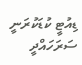ޑިއުޓީ ކުޑަކުރަނީ
ސަރަހައްދީ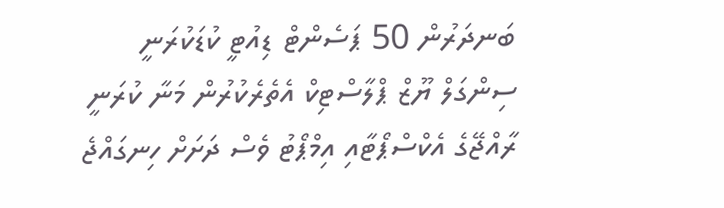ބަނދަރުން 50 ޕަސެންޓް ޑިއުޓީ ކުޑަކުރަނީ
ސިންގަލް ޔޫޒް ޕްލާސްޓިކް އެތެރެކުރުން މަނާ ކުރަނީ
ރާއްޖޭގެ އެކްސްޕޯޓާއި އިމްޕޯޓު ވެސް ދަށަށް ހިނގައްޖެ